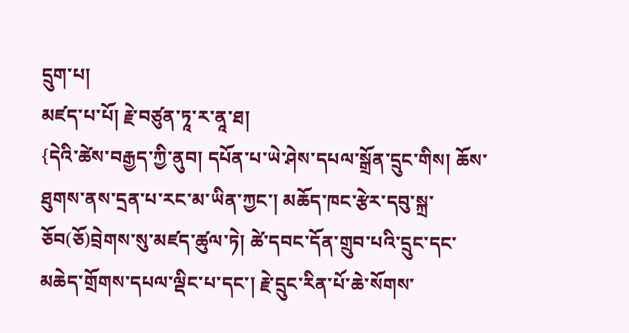དྲུག་པ།
མཛད་པ་པོ། རྗེ་བཙུན་ཏཱ་ར་ནཱ་ཐ།
{དེའི་ཚེས་བརྒྱད་ཀྱི་ནུབ། དཔོན་པ་ཡེ་ཤེས་དཔལ་སྒྲོན་དྲུང་གིས། ཆོས་ཐུགས་ནས་དྲན་པ་རང་མ་ཡིན་ཀྱང་། མཆོད་ཁང་རྩེར་དབུ་སྐྲ་ཅོབ(ཅོ)བྲེགས་སུ་མཛད་ཚུལ་ཏེ། ཚེ་དབང་དོན་གྲུབ་པའི་དྲུང་དང་མཆེད་གྲོགས་དཔལ་ལྡིང་པ་དང་། རྗེ་དྲུང་རིན་པོ་ཆེ་སོགས་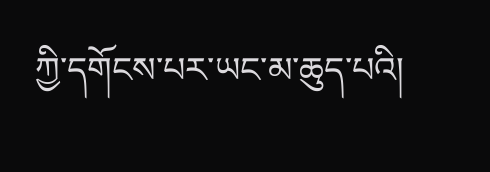ཀྱི་དགོངས་པར་ཡང་མ་ཆུད་པའི།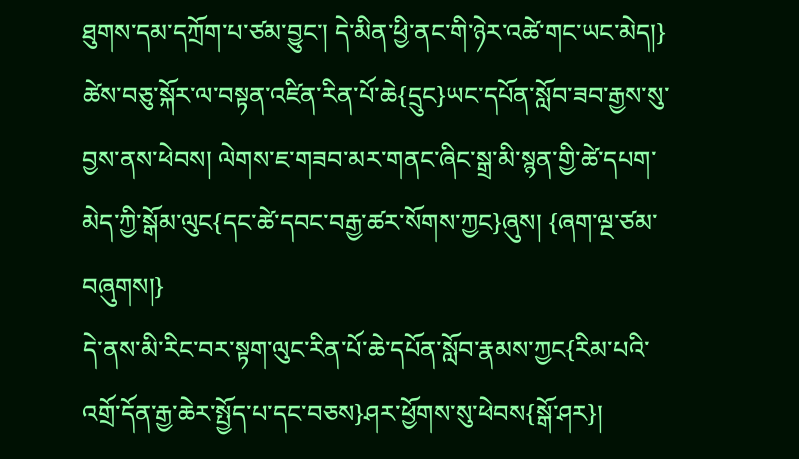ཐུགས་དམ་དཀྲོག་པ་ཙམ་བྱུང་། དེ་མིན་ཕྱི་ནང་གི་ཉེར་འཚེ་གང་ཡང་མེད།}
ཚེས་བཅུ་སྐོར་ལ་བསྟན་འཛིན་རིན་པོ་ཆེ{དྲུང}ཡང་དཔོན་སློབ་ཟབ་རྒྱས་སུ་བྱས་ནས་ཕེབས། ལེགས་ཇ་གཟབ་མར་གནང་ཞིང་སྒྲ་མི་སྙན་གྱི་ཚེ་དཔག་མེད་ཀྱི་སྒོམ་ལུང{དང་ཚེ་དབང་བརྒྱ་ཚར་སོགས་ཀྱང}ཞུས། {ཞག་ལྔ་ཙམ་བཞུགས།}
དེ་ནས་མི་རིང་བར་སྟག་ལུང་རིན་པོ་ཆེ་དཔོན་སློབ་རྣམས་ཀྱང{རིམ་པའི་འགྲོ་དོན་རྒྱ་ཆེར་སྤྱོད་པ་དང་བཅས}ཤར་ཕྱོགས་སུ་ཕེབས{སྒོ་ཤར}།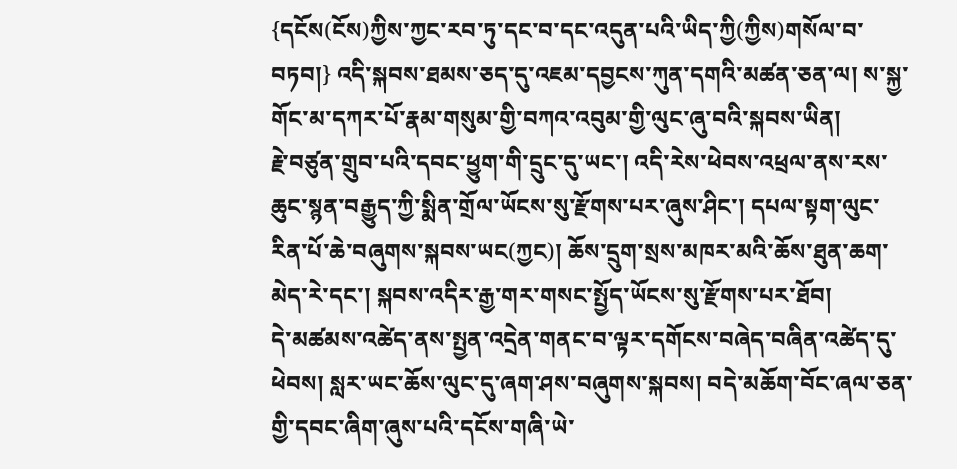{དངོས(ངོས)ཀྱིས་ཀྱང་རབ་ཏུ་དང་བ་དང་འདུན་པའི་ཡིད་ཀྱི(ཀྱིས)གསོལ་བ་བཏབ།} འདི་སྐབས་ཐམས་ཅད་དུ་འཇམ་དབྱངས་ཀུན་དགའི་མཚན་ཅན་ལ། ས་སྐྱ་གོང་མ་དཀར་པོ་རྣམ་གསུམ་གྱི་བཀའ་འབུམ་གྱི་ལུང་ཞུ་བའི་སྐབས་ཡིན།
རྗེ་བཙུན་གྲུབ་པའི་དབང་ཕྱུག་གི་དྲུང་དུ་ཡང་། འདི་རེས་ཕེབས་འཕྲལ་ནས་རས་ཆུང་སྙན་བརྒྱུད་ཀྱི་སྨིན་གྲོལ་ཡོངས་སུ་རྫོགས་པར་ཞུས་ཤིང་། དཔལ་སྟག་ལུང་རིན་པོ་ཆེ་བཞུགས་སྐབས་ཡང(ཀྱང)། ཆོས་དྲུག་སྲས་མཁར་མའི་ཆོས་ཐུན་ཆག་མེད་རེ་དང་། སྐབས་འདིར་རྒྱ་གར་གསང་སྤྱོད་ཡོངས་སུ་རྫོགས་པར་ཐོབ།
དེ་མཚམས་འཚེད་ནས་སྤྱན་འདྲེན་གནང་བ་ལྟར་དགོངས་བཞེད་བཞིན་འཚེད་དུ་ཕེབས། སླར་ཡང་ཆོས་ལུང་དུ་ཞག་ཤས་བཞུགས་སྐབས། བདེ་མཆོག་བོང་ཞལ་ཅན་གྱི་དབང་ཞིག་ཞུས་པའི་དངོས་གཞི་ཡེ་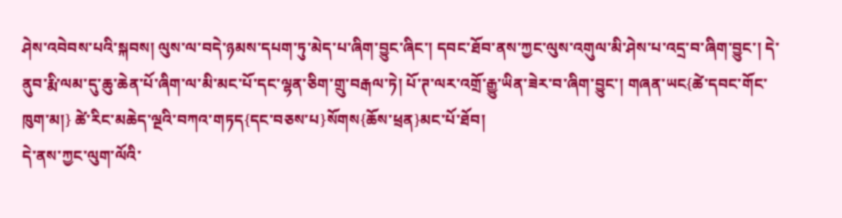ཤེས་འབེབས་པའི་སྐབས། ལུས་ལ་བདེ་ཉམས་དཔག་ཏུ་མེད་པ་ཞིག་བྱུང་ཞིང་། དབང་ཐོབ་ནས་ཀྱང་ལུས་འགུལ་མི་ཤེས་པ་འདྲ་བ་ཞིག་བྱུང་། དེ་ནུབ་རྨི་ལམ་དུ་ཆུ་ཆེན་པོ་ཞིག་ལ་མི་མང་པོ་དང་ལྷན་ཅིག་གྲུ་བརྒལ་ཏེ། པོ་ཊ་ལར་འགྲོ་རྒྱུ་ཡིན་ཟེར་བ་ཞིག་བྱུང་། གཞན་ཡང{ཚེ་དབང་གོང་ཁུག་མ།} ཚེ་རིང་མཆེད་ལྔའི་བཀའ་གཏད{དང་བཅས་པ}སོགས{ཆོས་ཕྲན}མང་པོ་ཐོབ།
དེ་ནས་ཀྱང་ལུག་ལོའི་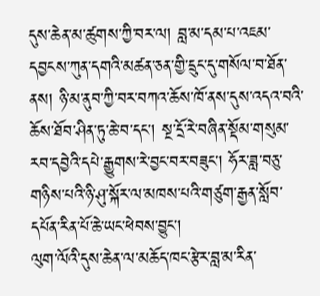དུས་ཆེན་མ་ཚུགས་ཀྱི་བར་ལ། བླ་མ་དམ་པ་འཇམ་དབྱངས་ཀུན་དགའི་མཚན་ཅན་གྱི་དྲུང་དུ་གསོལ་བ་ཐོན་ནས། ཉི་མ་ནུབ་ཀྱི་བར་བཀའ་ཆོས་ཁོ་ནས་དུས་འདའ་བའི་ཆོས་ཐོབ་ཤིན་ཏུ་ཆེ་བ་དང་། སྔ་དྲོ་རེ་བཞིན་སྡོམ་གསུམ་རབ་དབྱེའི་དཔེ་རྒྱུགས་རེ་བྱང་བར་བཟུང་། ཧོར་ཟླ་བཅུ་གཉིས་པའི་ཉི་ཤུ་སྐོར་ལ་མཁས་པའི་གཙུག་རྒྱན་སློབ་དཔོན་རིན་པོ་ཆེ་ཡང་ཕེབས་བྱུང་།
ལུག་ལོའི་དུས་ཆེན་ལ་མཆོད་ཁང་རྩེར་བླ་མ་རིན་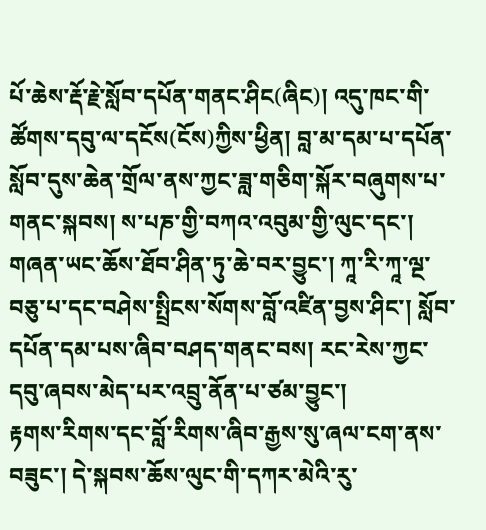པོ་ཆེས་རྡོ་རྗེ་སློབ་དཔོན་གནང་ཤིང(ཞིང)། འདུ་ཁང་གི་ཚོགས་དབུ་ལ་དངོས(ངོས)ཀྱིས་ཕྱིན། བླ་མ་དམ་པ་དཔོན་སློབ་དུས་ཆེན་གྲོལ་ནས་ཀྱང་ཟླ་གཅིག་སྐོར་བཞུགས་པ་གནང་སྐབས། ས་པཎ་གྱི་བཀའ་འབུམ་གྱི་ལུང་དང་། གཞན་ཡང་ཆོས་ཐོབ་ཤིན་ཏུ་ཆེ་བར་བྱུང་། ཀཱ་རི་ཀཱ་ལྔ་བཅུ་པ་དང་བཤེས་སྤྲིངས་སོགས་བློ་འཛིན་བྱས་ཤིང་། སློབ་དཔོན་དམ་པས་ཞིབ་བཤད་གནང་བས། རང་རེས་ཀྱང་དབུ་ཞབས་མེད་པར་འབྲུ་ནོན་པ་ཙམ་བྱུང་།
རྟགས་རིགས་དང་བློ་རིགས་ཞིབ་རྒྱས་སུ་ཞལ་ངག་ནས་བཟུང་། དེ་སྐབས་ཆོས་ལུང་གི་དཀར་མེའི་རུ་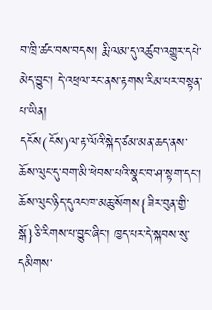བ་ཁྲི་ཚང་བས་བདས། རྨི་ལམ་དུ་འཚུབ་འགྱུར་དཔེ་མེད་བྱུང་། དེ་འཕྲལ་རང་ནས་རྟགས་རིམ་པར་བསྟན་པ་ཡིན།
དངོས(ངོས)ལ་རྟ་ལོའི་སྐེད་ཙམ་མན་ཆད་ནས་ཆོས་ལུང་དུ་བག་མི་ཕེབས་པའི་སྣང་བ་ཤ་སྟག་དང་། ཆོས་ལུང་ཉིད་དུའང་ཁ་མཆུ་སོགས{ཟིར་བུན་གྱི་སྒོ}ཅི་རིགས་པ་བྱུང་ཞིང་། ཁྱད་པར་དེ་སྐབས་སུ་དམིགས་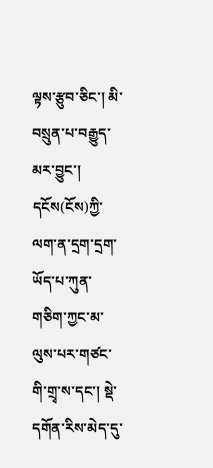ལྟས་རྩུབ་ཅིང་། མི་བསྲུན་པ་བརྒྱུད་མར་བྱུང་། དངོས(ངོས)ཀྱི་ལག་ན་དྲག་དྲག་ཡོད་པ་ཀུན་གཅིག་ཀྱང་མ་ལུས་པར་གཙང་གི་གྲྭ་ས་དང་། སྡེ་དགོན་རིས་མེད་དུ་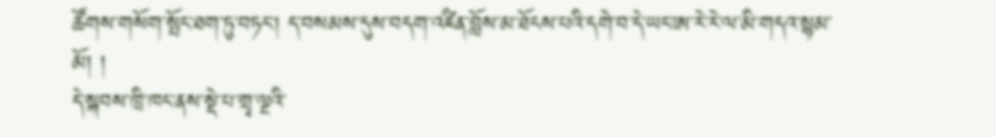ཚོགས་གསོག་སྤོང་ཐག་ཏུ་བཏང་། ད་བསམས་དུས་བདག་འཛིན་བློས་མ་ཐོངས་པའི་དགེ་བ་དེ་ཡང་ཨ་རེ་རེ་ལ་མི་གདའ་སྙམ་མོ། །
དེ་སྐབས་ཁྲི་ཁང་ནས་སྡེ་པ་གྲྭ་ལྔའི་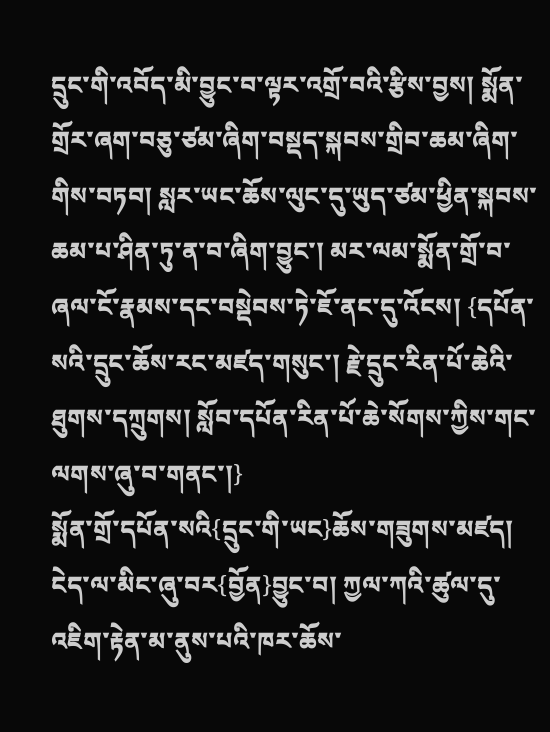དྲུང་གི་འབོད་མི་བྱུང་བ་ལྟར་འགྲོ་བའི་རྩིས་བྱས། སྨོན་གྲོར་ཞག་བཅུ་ཙམ་ཞིག་བསྡད་སྐབས་གྲིབ་ཆམ་ཞིག་གིས་བཏབ། སླར་ཡང་ཆོས་ལུང་དུ་ཡུད་ཙམ་ཕྱིན་སྐབས་ཆམ་པ་ཤིན་ཏུ་ན་བ་ཞིག་བྱུང་། མར་ལམ་སྨོན་གྲོ་བ་ཞལ་ངོ་རྣམས་དང་བསྡེབས་ཏེ་ཇོ་ནང་དུ་འོངས། {དཔོན་སའི་དྲུང་ཆོས་རང་མཛད་གསུང་། རྗེ་དྲུང་རིན་པོ་ཆེའི་ཐུགས་དཀྲུགས། སློབ་དཔོན་རིན་པོ་ཆེ་སོགས་ཀྱིས་གང་ལགས་ཞུ་བ་གནང་།}
སྨོན་གྲོ་དཔོན་སའི{དྲུང་གི་ཡང}ཆོས་གཟུགས་མཛད། ངེད་ལ་མིང་ཞུ་བར{བྱོན}བྱུང་བ། ཀྱལ་ཀའི་ཚུལ་དུ་འཇིག་རྟེན་མ་ནུས་པའི་ཁར་ཆོས་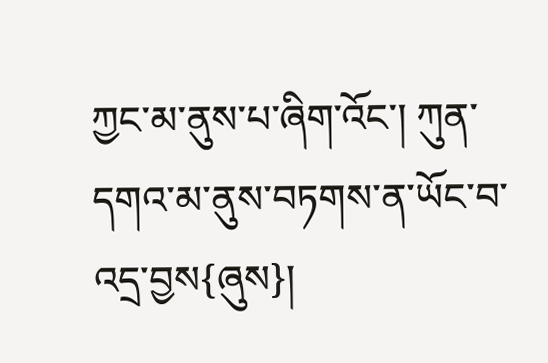ཀྱང་མ་ནུས་པ་ཞིག་འོང་། ཀུན་དགའ་མ་ནུས་བཏགས་ན་ཡོང་བ་འདྲ་བྱས{ཞུས}།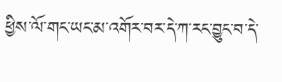ཕྱིས་ལོ་གང་ཡང་མ་འགོར་བར་དེ་ཀ་རང་བྱུང་བ་དེ་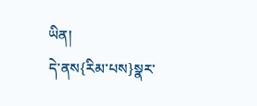ཡིན།
དེ་ནས{རིམ་པས}སྣར་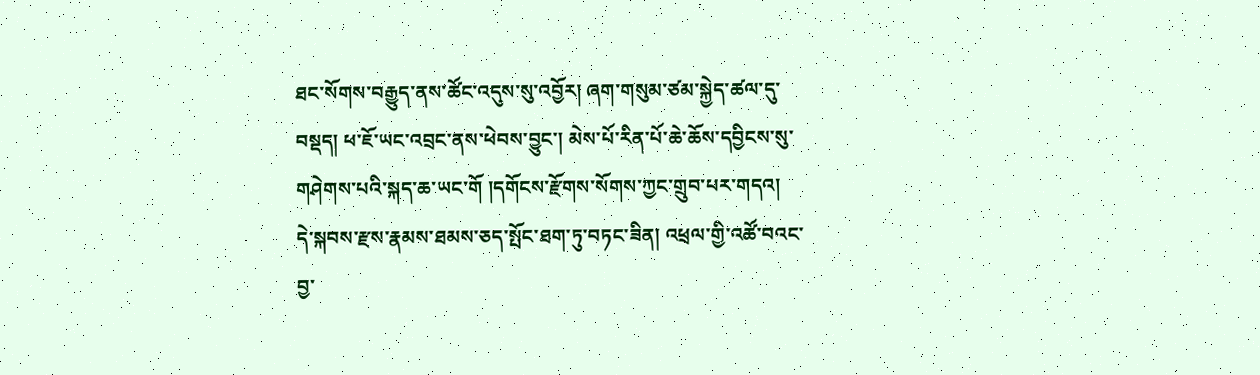ཐང་སོགས་བརྒྱུད་ནས་ཚོང་འདུས་སུ་འབྱོར། ཞག་གསུམ་ཙམ་སྐྱེད་ཚལ་དུ་བསྡད། ཕ་ཇོ་ཡང་འབྲང་ནས་ཕེབས་བྱུང་། མེས་པོ་རིན་པོ་ཆེ་ཆོས་དབྱིངས་སུ་གཤེགས་པའི་སྐད་ཆ་ཡང་གོ །དགོངས་རྫོགས་སོགས་ཀྱང་གྲུབ་པར་གདའ།
དེ་སྐབས་རྫས་རྣམས་ཐམས་ཅད་སྤོང་ཐག་ཏུ་བཏང་ཟིན། འཕྲལ་གྱི་འཚོ་བའང་བྱ་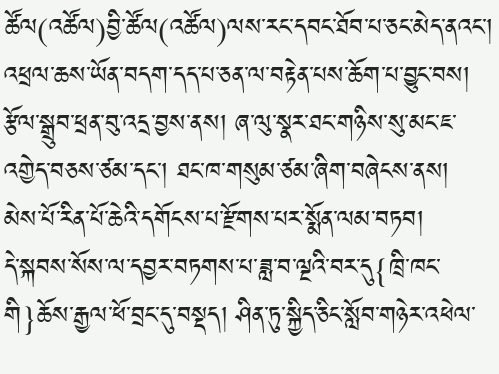ཚོལ(འཚོལ)བྱི་ཚོལ(འཚོལ)ལས་རང་དབང་ཐོབ་པ་ཅང་མེད་ནའང་། འཕྲལ་ཆས་ཡོན་བདག་དད་པ་ཅན་ལ་བརྟེན་པས་ཆོག་པ་བྱུང་བས། རྩོལ་སྒྲུབ་ཕྲན་བུ་འདྲ་བྱས་ནས། ཞ་ལུ་སྣར་ཐང་གཉིས་སུ་མང་ཇ་འགྱེད་བཅས་ཙམ་དང་། ཐང་ཁ་གསུམ་ཙམ་ཞིག་བཞེངས་ནས། མེས་པོ་རིན་པོ་ཆེའི་དགོངས་པ་རྫོགས་པར་སྨོན་ལམ་བཏབ།
དེ་སྐབས་སོས་ལ་དབྱར་བཏགས་པ་ཟླ་བ་ལྔའི་བར་དུ{ཁྲི་ཁང་གི}ཆོས་རྒྱལ་ཕོ་བྲང་དུ་བསྡད། ཤིན་ཏུ་སྐྱིད་ཅིང་སློབ་གཉེར་འཕེལ་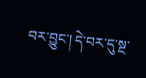བར་བྱུང་། དེ་བར་དུ་སྔ་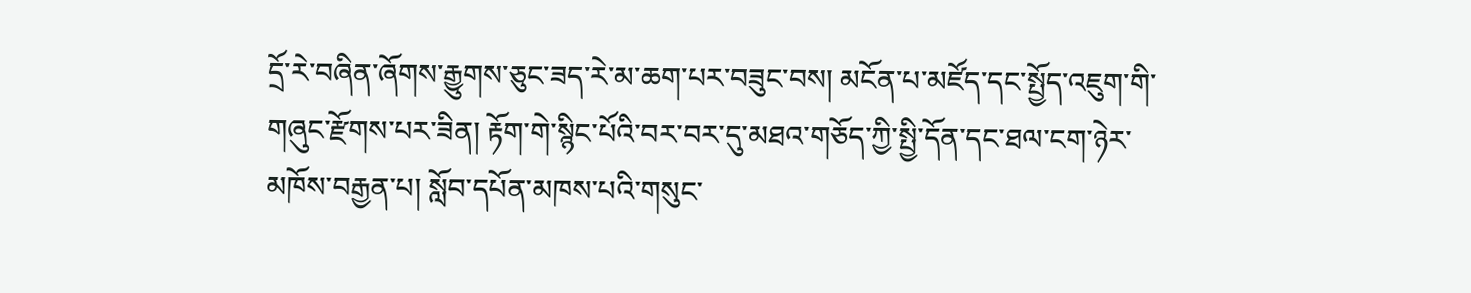དྲོ་རེ་བཞིན་ཞོགས་རྒྱུགས་ཅུང་ཟད་རེ་མ་ཆག་པར་བཟུང་བས། མངོན་པ་མཛོད་དང་སྤྱོད་འཇུག་གི་གཞུང་རྫོགས་པར་ཟིན། རྟོག་གེ་སྙིང་པོའི་བར་བར་དུ་མཐའ་གཅོད་ཀྱི་སྤྱི་དོན་དང་ཐལ་ངག་ཉེར་མཁོས་བརྒྱན་པ། སློབ་དཔོན་མཁས་པའི་གསུང་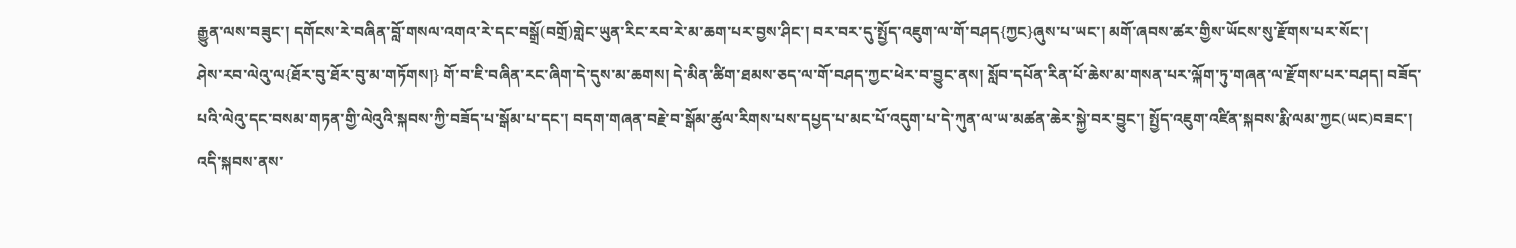རྒྱུན་ལས་བཟུང་། དགོངས་རེ་བཞིན་བློ་གསལ་འགའ་རེ་དང་བསྒྲོ(བགྲོ)གླེང་ཡུན་རིང་རབ་རེ་མ་ཆག་པར་བྱས་ཤིང་། བར་བར་དུ་སྤྱོད་འཇུག་ལ་གོ་བཤད{ཀྱང}ཞུས་པ་ཡང་། མགོ་ཞབས་ཚར་གྱིས་ཡོངས་སུ་རྫོགས་པར་སོང་།
ཤེས་རབ་ལེའུ་ལ{ཐོར་བུ་ཐོར་བུ་མ་གཏོགས།} གོ་བ་ཇི་བཞིན་རང་ཞིག་དེ་དུས་མ་ཆགས། དེ་མིན་ཚིག་ཐམས་ཅད་ལ་གོ་བཤད་ཀྱང་ཕེར་བ་བྱུང་ནས། སློབ་དཔོན་རིན་པོ་ཆེས་མ་གསན་པར་ལྐོག་ཏུ་གཞན་ལ་རྫོགས་པར་བཤད། བཟོད་པའི་ལེའུ་དང་བསམ་གཏན་གྱི་ལེའུའི་སྐབས་ཀྱི་བཟོད་པ་སྒོམ་པ་དང་། བདག་གཞན་བརྗེ་བ་སྒོམ་ཚུལ་རིགས་པས་དཔྱད་པ་མང་པོ་འདུག་པ་དེ་ཀུན་ལ་ཡ་མཚན་ཆེར་སྐྱེ་བར་བྱུང་། སྤྱོད་འཇུག་འཛིན་སྐབས་རྨི་ལམ་ཀྱང(ཡང)བཟང་།
འདི་སྐབས་ནས་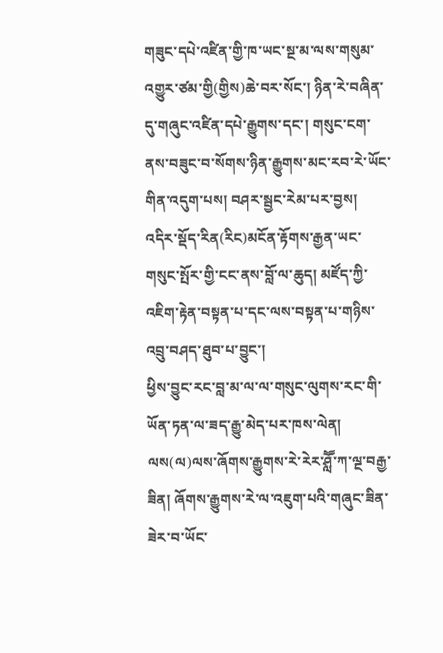གཟུང་དཔེ་འཛིན་གྱི་ཁ་ཡང་སྔ་མ་ལས་གསུམ་འགྱུར་ཙམ་གྱི(གྱིས)ཆེ་བར་སོང་། ཉིན་རེ་བཞིན་དུ་གཞུང་འཛིན་དཔེ་རྒྱུགས་དང་། གསུང་ངག་ནས་བཟུང་བ་སོགས་ཉིན་རྒྱུགས་མང་རབ་རེ་ཡོང་གིན་འདུག་པས། བཤར་སྦྱང་རེམ་པར་བྱས། འདིར་སྡོད་རིན(རིང)མངོན་རྟོགས་རྒྱན་ཡང་གསུང་སྤོར་གྱི་ངང་ནས་བློ་ལ་ཆུད། མཛོད་ཀྱི་འཇིག་རྟེན་བསྟན་པ་དང་ལས་བསྟན་པ་གཉིས་འབྲུ་བཤད་ཐུབ་པ་བྱུང་།
ཕྱིས་བྱུང་རང་བླ་མ་ལ་ལ་གསུང་ལུགས་རང་གི་ཡོན་ཏན་ལ་ཟད་རྒྱུ་མེད་པར་ཁས་ལེན། ལས(ལ)ལས་ཞོགས་རྒྱུགས་རེ་རེར་ཤླཽ་ཀ་ལྔ་བརྒྱ་ཟིན། ཞོགས་རྒྱུགས་རེ་ལ་འཇུག་པའི་གཞུང་ཟིན་ཟེར་བ་ཡོང་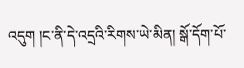འདུག །ང་ནི་དེ་འདྲའི་རིགས་ཡེ་མིན། སྒོ་དོག་པོ་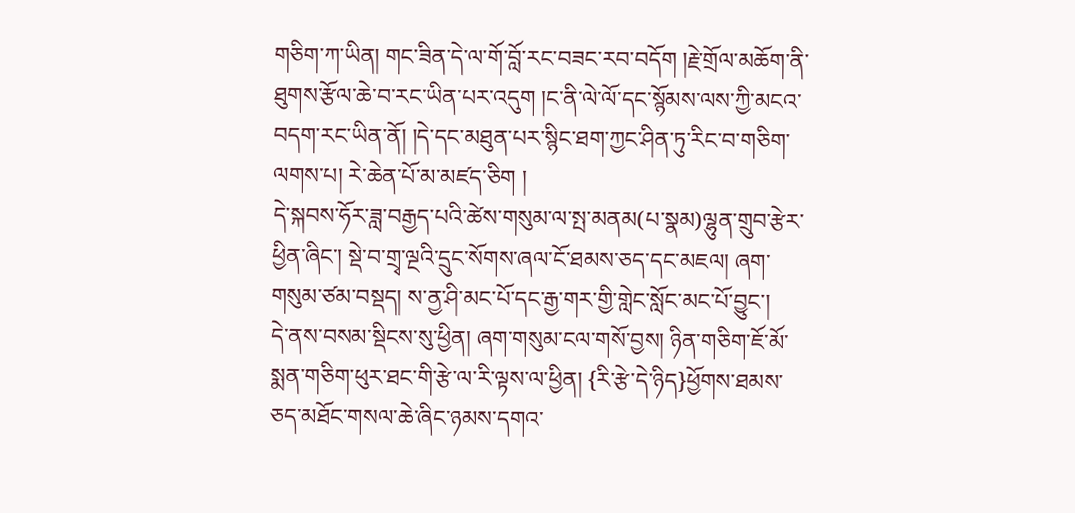གཅིག་ཀ་ཡིན། གང་ཟིན་དེ་ལ་གོ་བློ་རང་བཟང་རབ་བདོག །རྗེ་གྲོལ་མཆོག་ནི་ཐུགས་རྩོལ་ཆེ་བ་རང་ཡིན་པར་འདུག །ང་ནི་ལེ་ལོ་དང་སྙོམས་ལས་ཀྱི་མངའ་བདག་རང་ཡིན་ནོ། །དེ་དང་མཐུན་པར་སྙིང་ཐག་ཀྱང་ཤིན་ཏུ་རིང་བ་གཅིག་ལགས་པ། རེ་ཆེན་པོ་མ་མཛད་ཅིག །
དེ་སྐབས་ཧོར་ཟླ་བརྒྱད་པའི་ཚེས་གསུམ་ལ་སྤ་མནམ(པ་སྣམ)ལྷུན་གྲུབ་རྩེར་ཕྱིན་ཞིང་། སྡེ་བ་གྲྭ་ལྔའི་དྲུང་སོགས་ཞལ་ངོ་ཐམས་ཅད་དང་མཇལ། ཞག་གསུམ་ཙམ་བསྡད། ས་ནྱ་ཤི་མང་པོ་དང་རྒྱ་གར་གྱི་གླེང་སློང་མང་པོ་བྱུང་།
དེ་ནས་བསམ་སྡིངས་སུ་ཕྱིན། ཞག་གསུམ་ངལ་གསོ་བྱས། ཉིན་གཅིག་ཇོ་མོ་སྨན་གཅིག་ཕུར་ཐང་གི་རྩེ་ལ་རི་ལྟས་ལ་ཕྱིན། {རི་རྩེ་དེ་ཉིད}ཕྱོགས་ཐམས་ཅད་མཐོང་གསལ་ཆེ་ཞིང་ཉམས་དགའ་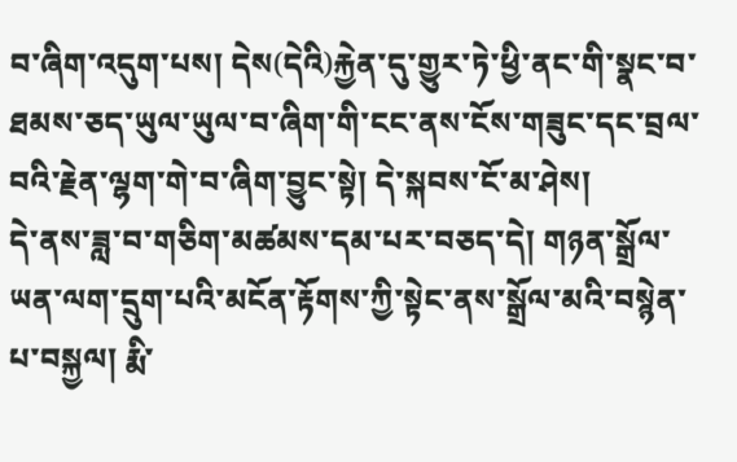བ་ཞིག་འདུག་པས། དེས(དེའི)རྐྱེན་དུ་གྱུར་ཏེ་ཕྱི་ནང་གི་སྣང་བ་ཐམས་ཅད་ཡུལ་ཡུལ་བ་ཞིག་གི་ངང་ནས་ངོས་གཟུང་དང་བྲལ་བའི་རྗེན་ལྷག་གེ་བ་ཞིག་བྱུང་སྟེ། དེ་སྐབས་ངོ་མ་ཤེས།
དེ་ནས་ཟླ་བ་གཅིག་མཚམས་དམ་པར་བཅད་དེ། གཉན་སྒྲོལ་ཡན་ལག་དྲུག་པའི་མངོན་རྟོགས་ཀྱི་སྟེང་ནས་སྒྲོལ་མའི་བསྙེན་པ་བསྐྱལ། རྨི་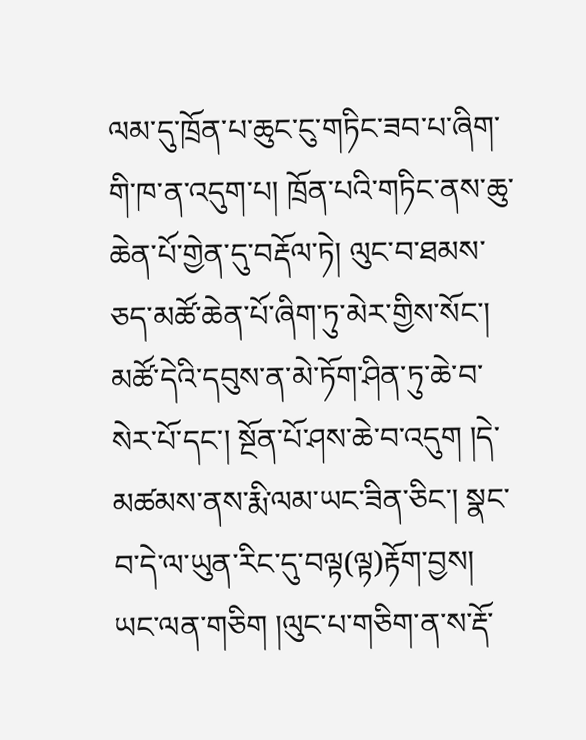ལམ་དུ་ཁྲོན་པ་ཆུང་ངུ་གཏིང་ཟབ་པ་ཞིག་གི་ཁ་ན་འདུག་པ། ཁྲོན་པའི་གཏིང་ནས་ཆུ་ཆེན་པོ་གྱེན་དུ་བརྡོལ་ཏེ། ལུང་བ་ཐམས་ཅད་མཚོ་ཆེན་པོ་ཞིག་ཏུ་མེར་གྱིས་སོང་། མཚོ་དེའི་དབུས་ན་མེ་ཏོག་ཤིན་ཏུ་ཆེ་བ་སེར་པོ་དང་། སྔོན་པོ་ཤས་ཆེ་བ་འདུག །དེ་མཚམས་ནས་རྨི་ལམ་ཡང་ཟིན་ཅིང་། སྣང་བ་དེ་ལ་ཡུན་རིང་དུ་བལྟ(ལྟ)རྟོག་བྱས།
ཡང་ལན་གཅིག །ལུང་པ་གཅིག་ན་ས་རྡོ་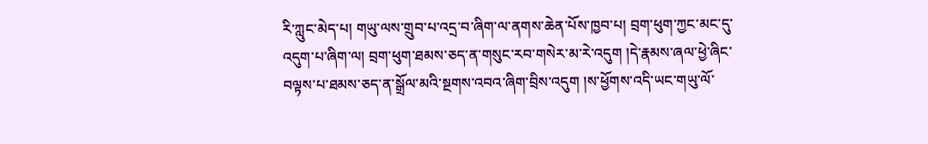རི་ཀླུང་མེད་པ། གཡུ་ལས་གྲུབ་པ་འདྲ་བ་ཞིག་ལ་ནགས་ཆེན་པོས་ཁྱབ་པ། བྲག་ཕུག་ཀྱང་མང་དུ་འདུག་པ་ཞིག་ལ། བྲག་ཕུག་ཐམས་ཅད་ན་གསུང་རབ་གསེར་མ་རེ་འདུག །དེ་རྣམས་ཞལ་ཕྱེ་ཞིང་བལྟས་པ་ཐམས་ཅད་ན་སྒྲོལ་མའི་སྔགས་འབའ་ཞིག་བྲིས་འདུག །ས་ཕྱོགས་འདི་ཡང་གཡུ་ལོ་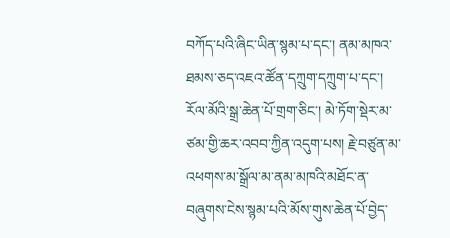བཀོད་པའི་ཞིང་ཡིན་སྙམ་པ་དང་། ནམ་མཁའ་ཐམས་ཅད་འཇའ་ཚོན་དཀྲུག་དཀྲུག་པ་དང་། རོལ་མོའི་སྒྲ་ཆེན་པོ་གྲག་ཅིང་། མེ་ཏོག་སྡེར་མ་ཙམ་གྱི་ཆར་འབབ་ཀྱིན་འདུག་པས། རྗེ་བཙུན་མ་འཕགས་མ་སྒྲོལ་མ་ནམ་མཁའི་མཐོང་ན་བཞུགས་ངེས་སྙམ་པའི་མོས་གུས་ཆེན་པོ་བྱེད་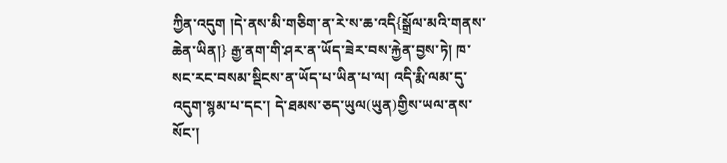ཀྱིན་འདུག །དེ་ནས་མི་གཅིག་ན་རེ་ས་ཆ་འདི{སྒྲོལ་མའི་གནས་ཆེན་ཡིན།} རྒྱ་ནག་གི་ཤར་ན་ཡོད་ཟེར་བས་རྐྱེན་བྱས་ཏེ། ཁ་སང་རང་བསམ་སྡིངས་ན་ཡོད་པ་ཡིན་པ་ལ། འདི་རྨི་ལམ་དུ་འདུག་སྙམ་པ་དང་། དེ་ཐམས་ཅད་ཡུལ(ཡུན)གྱིས་ཡལ་ནས་སོང་།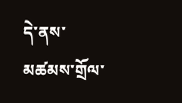དེ་ནས་མཚམས་གྲོལ་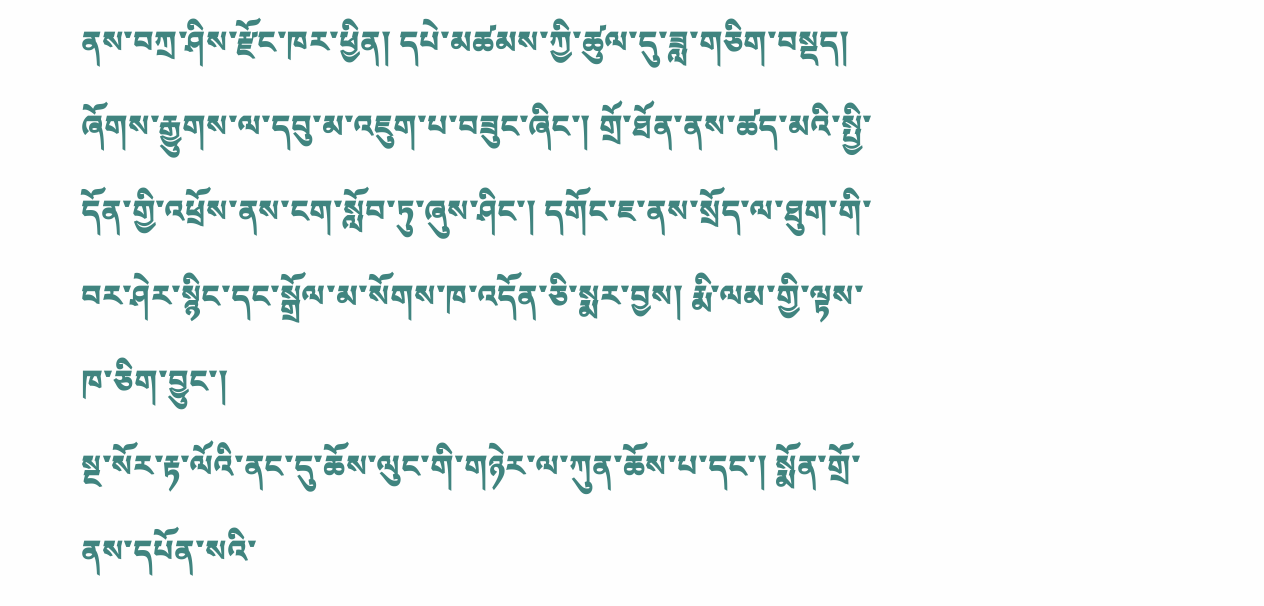ནས་བཀྲ་ཤིས་རྫོང་ཁར་ཕྱིན། དཔེ་མཚམས་ཀྱི་ཚུལ་དུ་ཟླ་གཅིག་བསྡད། ཞོགས་རྒྱུགས་ལ་དབུ་མ་འཇུག་པ་བཟུང་ཞིང་། གྲོ་ཐོན་ནས་ཚད་མའི་སྤྱི་དོན་གྱི་འཕྲོས་ནས་ངག་སློབ་ཏུ་ཞུས་ཤིང་། དགོང་ཇ་ནས་སྲོད་ལ་ཐུག་གི་བར་ཤེར་སྙིང་དང་སྒྲོལ་མ་སོགས་ཁ་འདོན་ཅི་སྨར་བྱས། རྨི་ལམ་གྱི་ལྟས་ཁ་ཅིག་བྱུང་།
སྔ་སོར་རྟ་ལོའི་ནང་དུ་ཆོས་ལུང་གི་གཉེར་ལ་ཀུན་ཆོས་པ་དང་། སྨོན་གྲོ་ནས་དཔོན་སའི་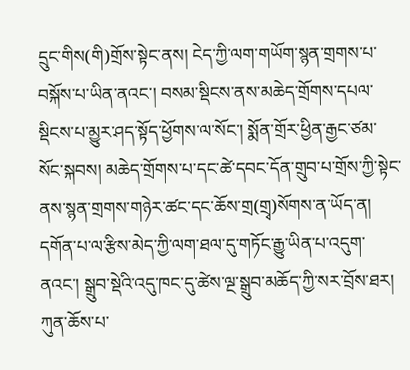དྲུང་གིས(གི)གྲོས་སྟེང་ནས། ངེད་ཀྱི་ལག་གཡོག་སྙན་གྲགས་པ་བསྐོས་པ་ཡིན་ནའང་། བསམ་སྡིངས་ནས་མཆེད་གྲོགས་དཔལ་སྡིངས་པ་མྱུར་ཤད་སྟོད་ཕྱོགས་ལ་སོང་། སྨོན་གྲོར་ཕྱིན་རྒྱང་ཙམ་སོང་སྐབས། མཆེད་གྲོགས་པ་དང་ཚེ་དབང་དོན་གྲུབ་པ་གྲོས་ཀྱི་སྟེང་ནས་སྙན་གྲགས་གཉེར་ཚང་དང་ཆོས་གྲ(གྲྭ)སོགས་ན་ཡོད་ན། དགོན་པ་ལ་རྩིས་མེད་ཀྱི་ལག་ཐལ་དུ་གཏོང་རྒྱུ་ཡིན་པ་འདུག་ནའང་། སྒྲུབ་སྡེའི་འདུ་ཁང་དུ་ཚེས་ལྔ་སྒྲུབ་མཆོད་ཀྱི་སར་བྲོས་ཐར། ཀུན་ཆོས་པ་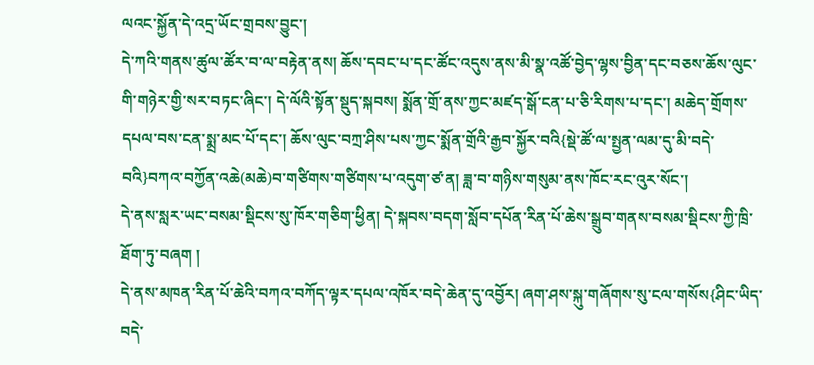ལའང་སྐྱོན་དེ་འདྲ་ཡོང་གྲབས་བྱུང་།
དེ་ཀའི་གནས་ཚུལ་ཚོར་བ་ལ་བརྟེན་ནས། ཆོས་དབང་པ་དང་ཚོང་འདུས་ནས་མི་སྣ་འཚོ་བྱེད་ལྷས་བྱིན་དང་བཅས་ཆོས་ལུང་གི་གཉེར་གྱི་སར་བཏང་ཞིང་། དེ་ལོའི་སྟོན་སྡུད་སྐབས། སྨོན་གྲོ་ནས་ཀྱང་མཛད་སྒོ་ངན་པ་ཅི་རིགས་པ་དང་། མཆེད་གྲོགས་དཔལ་བས་ངན་སྨྲ་མང་པོ་དང་། ཆོས་ལུང་བཀྲ་ཤིས་པས་ཀྱང་སྨོན་གྲོའི་རྒྱབ་སྐྱོར་བའི{སྡེ་ཚོ་ལ་སྤྱན་ལམ་དུ་མི་བདེ་བའི}བཀའ་བཀྱོན་འཆེ(མཆེ)བ་གཙིགས་གཙིགས་པ་འདུག་ཙ་ན། ཟླ་བ་གཉིས་གསུམ་ནས་ཁོང་རང་འུར་སོང་།
དེ་ནས་སླར་ཡང་བསམ་སྡིངས་སུ་ཁོར་གཅིག་ཕྱིན། དེ་སྐབས་བདག་སློབ་དཔོན་རིན་པོ་ཆེས་སྒྲུབ་གནས་བསམ་སྡིངས་ཀྱི་ཁྲི་ཐོག་ཏུ་བཞག །
དེ་ནས་མཁན་རིན་པོ་ཆེའི་བཀའ་བཀོད་ལྟར་དཔལ་འཁོར་བདེ་ཆེན་དུ་འབྱོར། ཞག་ཤས་སྐུ་གཞོགས་སུ་ངལ་གསོས{ཤིང་ཡིད་བདེ་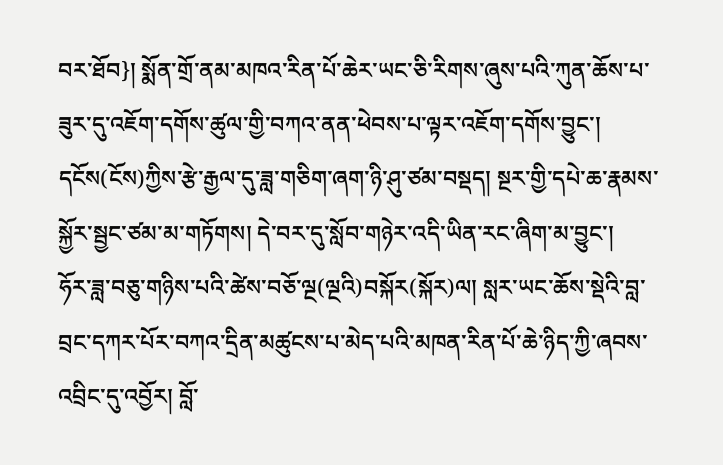བར་ཐོབ}། སྨོན་གྲོ་ནམ་མཁའ་རིན་པོ་ཆེར་ཡང་ཅི་རིགས་ཞུས་པའི་ཀུན་ཆོས་པ་ཟུར་དུ་འཇོག་དགོས་ཚུལ་གྱི་བཀའ་ནན་ཕེབས་པ་ལྟར་འཇོག་དགོས་བྱུང་། དངོས(ངོས)ཀྱིས་རྩེ་རྒྱལ་དུ་ཟླ་གཅིག་ཞག་ཉི་ཤུ་ཙམ་བསྡད། སྔར་གྱི་དཔེ་ཆ་རྣམས་སྐྱོར་སྦྱང་ཙམ་མ་གཏོགས། དེ་བར་དུ་སློབ་གཉེར་འདི་ཡིན་རང་ཞིག་མ་བྱུང་།
ཧོར་ཟླ་བཅུ་གཉིས་པའི་ཚེས་བཅོ་ལྔ(ལྔའི)བསྐོར(སྐོར)ལ། སླར་ཡང་ཆོས་སྡེའི་བླ་བྲང་དཀར་པོར་བཀའ་དྲིན་མཚུངས་པ་མེད་པའི་མཁན་རིན་པོ་ཆེ་ཉིད་ཀྱི་ཞབས་འབྲིང་དུ་འབྱོར། བློ་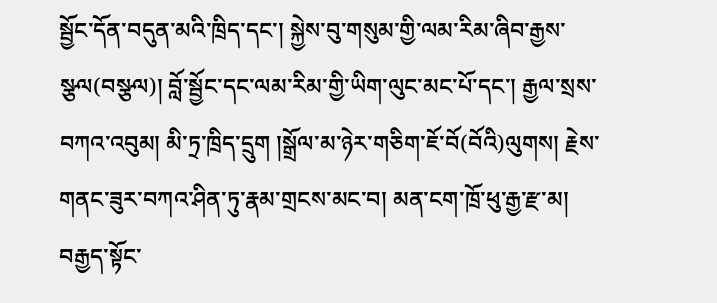སྦྱོང་དོན་བདུན་མའི་ཁྲིད་དང་། སྐྱེས་བུ་གསུམ་གྱི་ལམ་རིམ་ཞིབ་རྒྱས་སྩལ(བསྩལ)། བློ་སྦྱོང་དང་ལམ་རིམ་གྱི་ཡིག་ལུང་མང་པོ་དང་། རྒྱལ་སྲས་བཀའ་འབུམ། མི་ཏྲ་ཁྲིད་དྲུག །སྒྲོལ་མ་ཉེར་གཅིག་ཇོ་བོ(བོའི)ལུགས། རྗེས་གནང་ཟུར་བཀའ་ཤིན་ཏུ་རྣམ་གྲངས་མང་བ། མན་ངག་ཁྲོ་ཕུ་རྒྱ་རྫ་མ། བརྒྱད་སྟོང་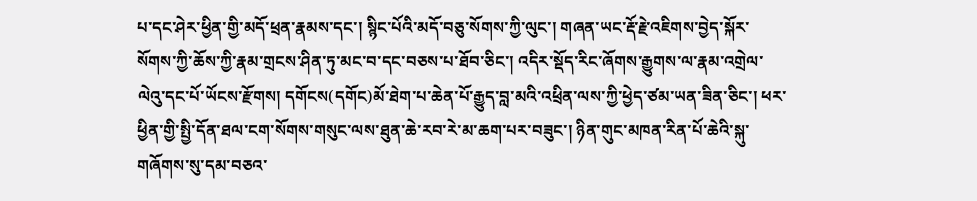པ་དང་ཤེར་ཕྱིན་གྱི་མདོ་ཕྲན་རྣམས་དང་། སྙིང་པོའི་མདོ་བཅུ་སོགས་ཀྱི་ལུང་། གཞན་ཡང་རྡོ་རྗེ་འཇིགས་བྱེད་སྐོར་སོགས་ཀྱི་ཆོས་ཀྱི་རྣམ་གྲངས་ཤིན་ཏུ་མང་བ་དང་བཅས་པ་ཐོབ་ཅིང་། འདིར་སྡོད་རིང་ཞོགས་རྒྱུགས་ལ་རྣམ་འགྲེལ་ལེའུ་དང་པོ་ཡོངས་རྫོགས། དགོངས(དགོང)མོ་ཐེག་པ་ཆེན་པོ་རྒྱུད་བླ་མའི་འཕྲིན་ལས་ཀྱི་ཕྱེད་ཙམ་ཡན་ཟིན་ཅིང་། ཕར་ཕྱིན་གྱི་སྤྱི་དོན་ཐལ་ངག་སོགས་གསུང་ལས་ཐུན་ཆེ་རབ་རེ་མ་ཆག་པར་བཟུང་། ཉིན་གུང་མཁན་རིན་པོ་ཆེའི་སྐུ་གཞོགས་སུ་དམ་བཅའ་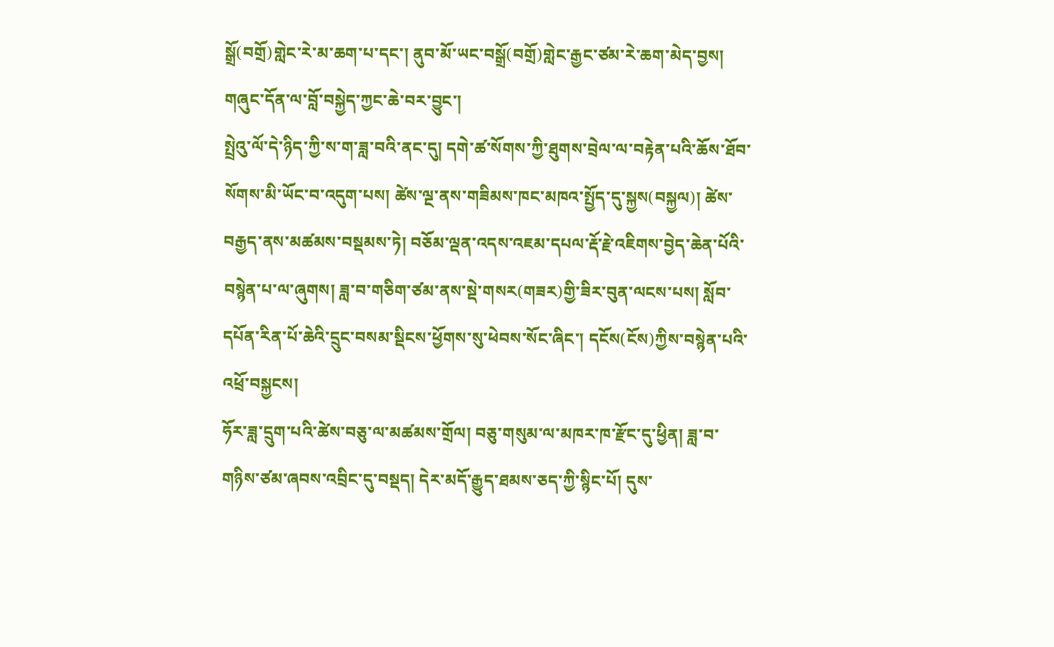སྒྲོ(བགྲོ)གླེང་རེ་མ་ཆག་པ་དང་། ནུབ་མོ་ཡང་བསྒྲོ(བགྲོ)གླེང་རྒྱང་ཙམ་རེ་ཆག་མེད་བྱས། གཞུང་དོན་ལ་བློ་བསྐྱེད་ཀྱང་ཆེ་བར་བྱུང་།
སྤྲེའུ་ལོ་དེ་ཉིད་ཀྱི་ས་ག་ཟླ་བའི་ནང་དུ། དགེ་ཚ་སོགས་ཀྱི་ཐུགས་བྲེལ་ལ་བརྟེན་པའི་ཆོས་ཐོབ་སོགས་མི་ཡོང་བ་འདུག་པས། ཚེས་ལྔ་ནས་གཟིམས་ཁང་མཁའ་སྤྱོད་དུ་སྐྱས(བསྐྱལ)། ཚེས་བརྒྱད་ནས་མཚམས་བསྡམས་ཏེ། བཅོམ་ལྡན་འདས་འཇམ་དཔལ་རྡོ་རྗེ་འཇིགས་བྱེད་ཆེན་པོའི་བསྙེན་པ་ལ་ཞུགས། ཟླ་བ་གཅིག་ཙམ་ནས་སྡེ་གསར(གཟར)གྱི་ཟིར་བུན་ལངས་པས། སློབ་དཔོན་རིན་པོ་ཆེའི་དྲུང་བསམ་སྡིངས་ཕྱོགས་སུ་ཕེབས་སོང་ཞིང་། དངོས(ངོས)ཀྱིས་བསྙེན་པའི་འཕྲོ་བསྐྱངས།
ཧོར་ཟླ་དྲུག་པའི་ཚེས་བཅུ་ལ་མཚམས་གྲོལ། བཅུ་གསུམ་ལ་མཁར་ཁ་རྫོང་དུ་ཕྱིན། ཟླ་བ་གཉིས་ཙམ་ཞབས་འབྲིང་དུ་བསྡད། དེར་མདོ་རྒྱུད་ཐམས་ཅད་ཀྱི་སྙིང་པོ། དུས་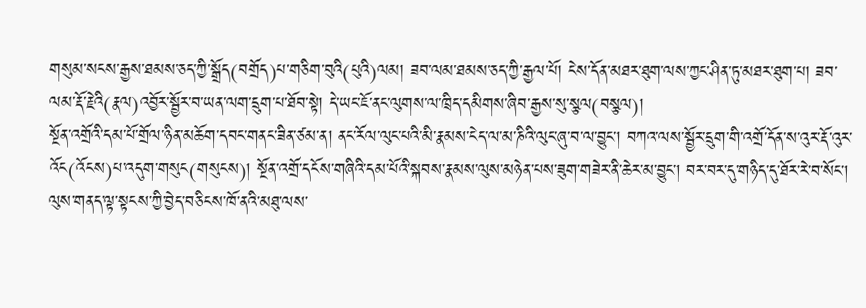གསུམ་སངས་རྒྱས་ཐམས་ཅད་ཀྱི་སྒྲོད(བགྲོད)པ་གཅིག་བུའི(པུའི)ལམ། ཟབ་ལམ་ཐམས་ཅད་ཀྱི་རྒྱལ་པོ། ངེས་དོན་མཐར་ཐུག་ལས་ཀྱང་ཤིན་ཏུ་མཐར་ཐུག་པ། ཟབ་ལམ་རྡོ་རྗེའི(རྣལ)འབྱོར་སྦྱོར་བ་ཡན་ལག་དྲུག་པ་ཐོབ་སྟེ། དེ་ཡང་ཇོ་ནང་ལུགས་ལ་ཁྲིད་དམིགས་ཞིབ་རྒྱས་སུ་སྩལ(བསྩལ)།
སྔོན་འགྲོའི་དམ་པོ་གྲོལ་ཉིན་མཆོག་དབང་གནང་ཟིན་ཙམ་ན། ནང་རོལ་ལུང་པའི་མི་རྣམས་ངེད་ལ་མ་ཎིའི་ལུང་ཞུ་བ་ལ་བྱུང་། བཀའ་ལས་སྦྱོར་དྲུག་གི་འགྲོ་དོན་ས་འུར་རྡོ་འུར་འོང(འོངས)པ་འདུག་གསུང(གསུངས)། སྔོན་འགྲོ་དངོས་གཞིའི་དམ་པོའི་སྐབས་རྣམས་ལུས་མཉེན་པས་ཟུག་གཟེར་ནི་ཆེར་མ་བྱུང་། བར་བར་དུ་གཉིད་དུ་ཐོར་རེ་བ་སོང་། ལུས་གནད་ལྟ་སྟངས་ཀྱི་བྱེད་བཅིངས་ཁོ་ནའི་མཐུ་ལས་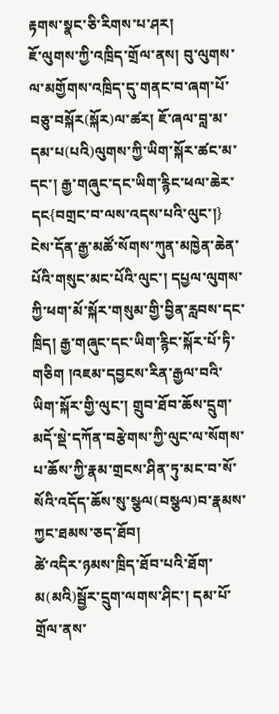རྟགས་སྣང་ཅི་རིགས་པ་ཤར།
ཇོ་ལུགས་ཀྱི་འཁྲིད་གྲོལ་ནས། བུ་ལུགས་ལ་མགྱོགས་འཁྲིད་དུ་གནང་བ་ཞག་པོ་བཅུ་བསྐོར(སྐོར)ལ་ཚར། ཇོ་ཞལ་བླ་མ་དམ་པ(པའི)ལུགས་ཀྱི་ཡིག་སྐོར་ཚང་མ་དང་། རྒྱ་གཞུང་དང་ཡིག་རྙིང་ཕལ་ཆེར་དང{བགྲང་བ་ལས་འདས་པའི་ལུང་།} ངེས་དོན་རྒྱ་མཚོ་སོགས་ཀུན་མཁྱེན་ཆེན་པོའི་གསུང་མང་པོའི་ལུང་། དཔྱལ་ལུགས་ཀྱི་ཕག་མོ་སྐོར་གསུམ་གྱི་བྱིན་རླབས་དང་ཁྲིད། རྒྱ་གཞུང་དང་ཡིག་རྙིང་སྐོར་པོ་ཏི་གཅིག །འཇམ་དབྱངས་རིན་རྒྱལ་བའི་ཡིག་སྐོར་གྱི་ལུང་། གྲུབ་ཐོབ་ཆོས་དྲུག་མདོ་སྡེ་དཀོན་བརྩེགས་ཀྱི་ལུང་ལ་སོགས་པ་ཆོས་ཀྱི་རྣམ་གྲངས་ཤིན་ཏུ་མང་བ་སོ་སོའི་འདོད་ཆོས་སུ་སྩལ(བསྩལ)བ་རྣམས་ཀྱང་ཐམས་ཅད་ཐོབ།
ཚེ་འདིར་ཉམས་ཁྲིད་ཐོབ་པའི་ཐོག་མ(མའི)སྦྱོར་དྲུག་ལགས་ཤིང་། དམ་པོ་གྲོལ་ནས་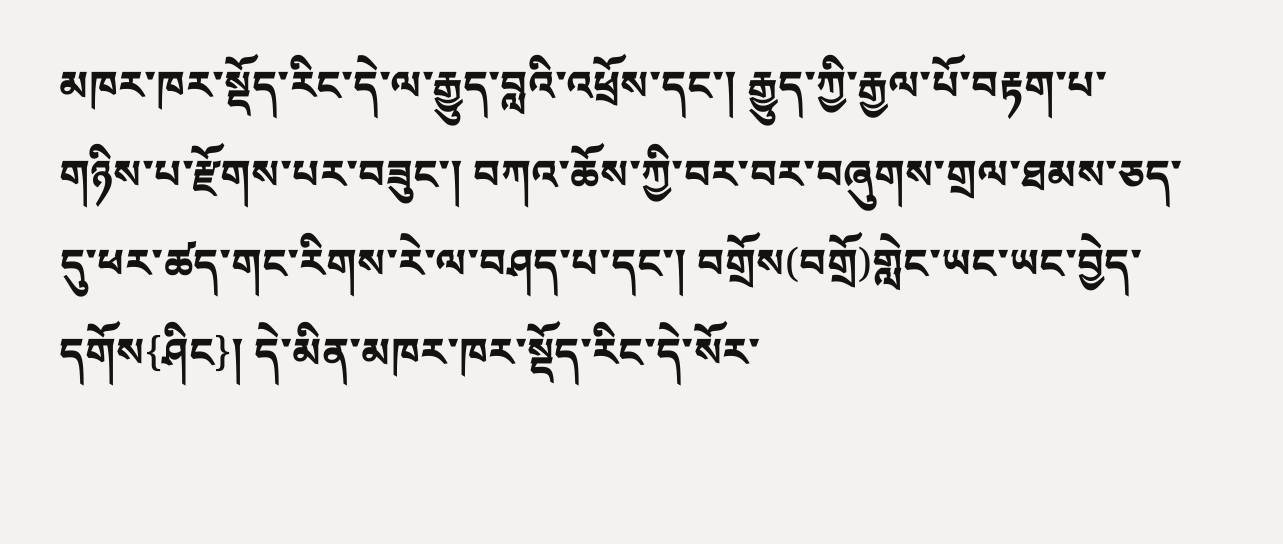མཁར་ཁར་སྡོད་རིང་དེ་ལ་རྒྱུད་བླའི་འཕྲོས་དང་། རྒྱུད་ཀྱི་རྒྱལ་པོ་བརྟག་པ་གཉིས་པ་རྫོགས་པར་བཟུང་། བཀའ་ཆོས་ཀྱི་བར་བར་བཞུགས་གྲལ་ཐམས་ཅད་དུ་ཕར་ཚད་གང་རིགས་རེ་ལ་བཤད་པ་དང་། བགྲོས(བགྲོ)གླེང་ཡང་ཡང་བྱེད་དགོས{ཤིང}། དེ་མིན་མཁར་ཁར་སྡོད་རིང་དེ་སོར་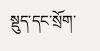སྡུད་དང་སྲོག་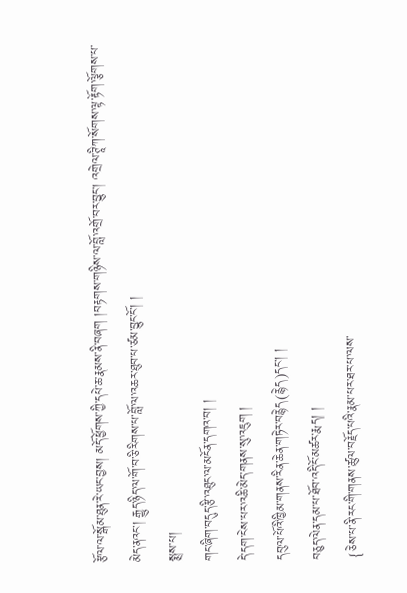རྩོལ་ལ་སྒོམ་ཐུན་རེ་ཡང་བྱས། མདོ་ཕྱོགས་ཀྱི་དཔེ་ཆ་རྣམས་ནི་བཞག །བརྟགས་གཉིས་ལ་བློ་འགྲོ་བར་བྱུང་། འགྲེལ་ཊཱིཀ་སོགས་ལྟ་རྟོག་ལྕོགས་པ་མེད་ནའང་། རྒྱུད་ཉིད་ལ་གོ་བ་ཅི་རིགས་པ་བློ་ལ་འཆར་ཐུབ་པ་ཙམ་བྱུང་ངོ་། །
སྨྲས་པ།
གང་ཞིག་བདུད་རྩི་འཐུང་ལ་མངོན་དགའ་བ། །
དེ་དག་ངེས་པར་འཆི་མེད་གནས་སུ་འཇུག །
དབུལ་པོའི་ཁྱིམ་གནས་རིན་ཆེན་གཏེར་བརྙེད(རྙེད)དང་། །
བཅུད་ལེན་དམ་པ་ཐོབ་འདི་ངོ་མཚར་རྨད། །
{ཅེས་པ་ནི་རང་གི་གནས་ཚུལ་བརྗོད་པའི་རྣམ་པར་ཐར་པ་ལས་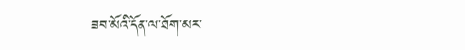ཟབ་མོའི་དོན་ལ་ཐོག་མར་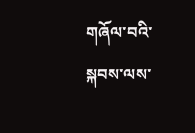གཞོལ་བའི་སྐབས་ལས་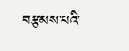བརྩམས་པའི་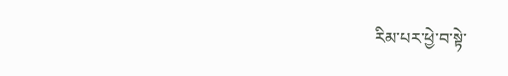རིམ་པར་ཕྱེ་བ་སྟེ་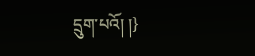དྲུག་པའོ། །}